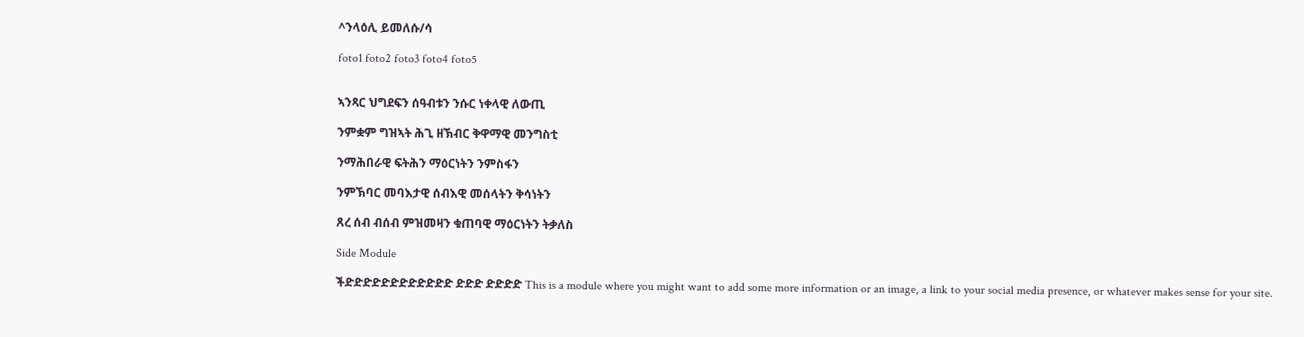^ንላዕሊ ይመለሱ/ሳ

foto1 foto2 foto3 foto4 foto5


ኣንጻር ህግደፍን ሰዓብቱን ንሱር ነቀላዊ ለውጢ

ንምቋም ግዝኣት ሕጊ ዘኽብር ቅዋማዊ መንግስቲ

ንማሕበራዊ ፍትሕን ማዕርነትን ንምስፋን

ንምኽባር መባእታዊ ሰብእዊ መሰላትን ቅሳነትን

ጸረ ሰብ ብሰብ ምዝመዛን ቁጠባዊ ማዕርነትን ትቃለስ

Side Module

ችድድድድድድድድድድድድ ድድድ ድድድድ This is a module where you might want to add some more information or an image, a link to your social media presence, or whatever makes sense for your site.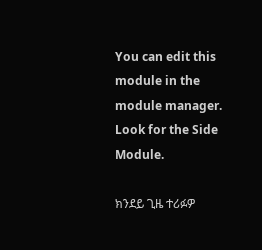You can edit this module in the module manager. Look for the Side Module.

ክንደይ ጊዜ ተሪፉዎ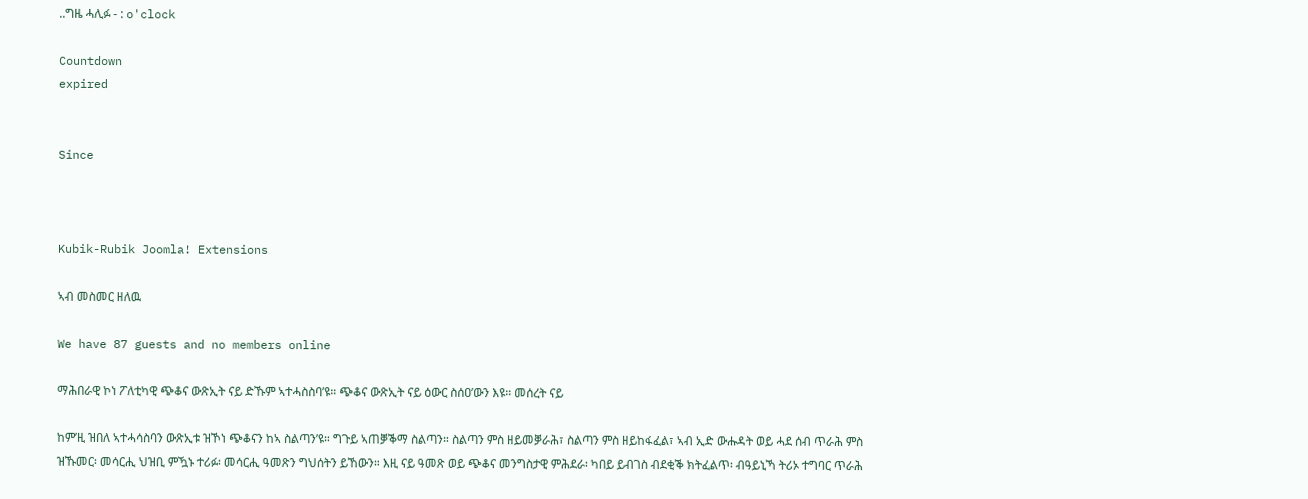..ግዜ ሓሊፉ - : o'clock

Countdown
expired


Since



Kubik-Rubik Joomla! Extensions

ኣብ መስመር ዘለዉ

We have 87 guests and no members online

ማሕበራዊ ኮነ ፖለቲካዊ ጭቆና ውጽኢት ናይ ድኹም ኣተሓስስባ’ዩ። ጭቆና ውጽኢት ናይ ዕውር ስሰዐ’ውን እዩ። መሰረት ናይ

ከም’ዚ ዝበለ ኣተሓሳስባን ውጽኢቱ ዝኾነ ጭቆናን ከኣ ስልጣን’ዩ። ግጉይ ኣጠቓቕማ ስልጣን። ስልጣን ምስ ዘይመቓራሕ፣ ስልጣን ምስ ዘይከፋፈል፣ ኣብ ኢድ ውሑዳት ወይ ሓደ ሰብ ጥራሕ ምስ ዝኹመር፡ መሳርሒ ህዝቢ ምዃኑ ተሪፉ፡ መሳርሒ ዓመጽን ግህሰትን ይኸውን። እዚ ናይ ዓመጽ ወይ ጭቆና መንግስታዊ ምሕደራ፡ ካበይ ይብገስ ብደቂቕ ክትፈልጥ፡ ብዓይኒኻ ትሪኦ ተግባር ጥራሕ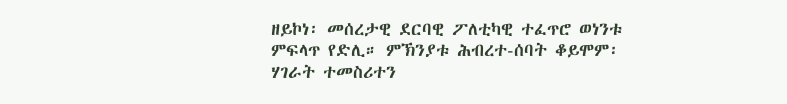ዘይኮነ፡ መሰረታዊ ደርባዊ ፖለቲካዊ ተፈጥሮ ወነንቱ ምፍላጥ የድሊ። ምኽንያቱ ሕብረተ-ሰባት ቆይሞም፡ ሃገራት ተመስሪተን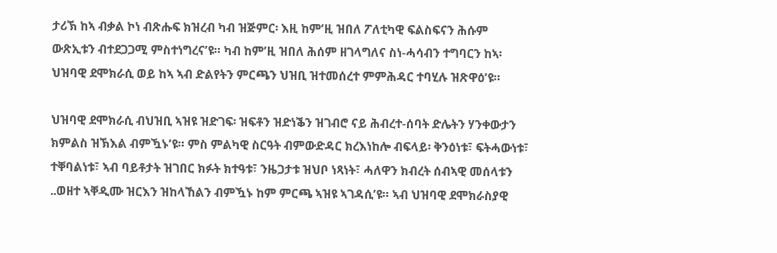ታሪኽ ከኣ ብቃል ኮነ ብጽሑፍ ክዝረብ ካብ ዝጅምር፡ እዚ ከም’ዚ ዝበለ ፖለቲካዊ ፍልስፍናን ሕሱም ውጽኢቱን ብተደጋጋሚ ምስተነግረና’ዩ። ካብ ከም’ዚ ዝበለ ሕሰም ዘገላግለና ስነ-ሓሳብን ተግባርን ከኣ፡ ህዝባዊ ደሞክራሲ ወይ ከኣ ኣብ ድልየትን ምርጫን ህዝቢ ዝተመሰረተ ምምሕዳር ተባሂሉ ዝጽዋዕ’ዩ።

ህዝባዊ ደሞክራሲ ብህዝቢ ኣዝዩ ዝድገፍ፡ ዝፍቶን ዝድነቕን ዝገብሮ ናይ ሕብረተ-ሰባት ድሌትን ሃንቀውታን ክምልስ ዝኽእል ብምዃኑ’ዩ። ምስ ምልካዊ ስርዓት ብምውድዳር ክረእነከሎ ብፍላይ፡ ቅንዕነቱ፣ ፍትሓውነቱ፣ ተቐባልነቱ፣ ኣብ ባይቶታት ዝገበር ክፉት ክተዓቱ፣ ንዜጋታቱ ዝህቦ ነጻነት፣ ሓለዋን ክብረት ሰብኣዊ መሰላቱን ..ወዘተ ኣቐዲሙ ዝርእን ዝከላኸልን ብምዃኑ ከም ምርጫ ኣዝዩ ኣገዳሲ’ዩ። ኣብ ህዝባዊ ደሞክራስያዊ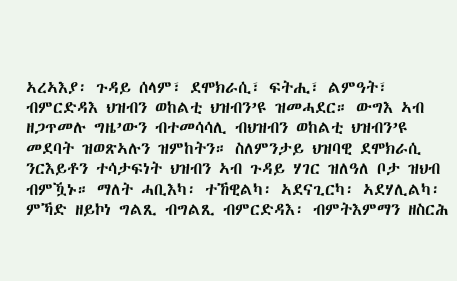ኣረኣእያ፡ ጉዳይ ሰላም፣ ደሞክራሲ፣ ፍትሒ፣ ልምዓት፣ ብምርድዳእ ህዝብን ወከልቲ ህዝብን’ዩ ዝመሓደር። ውግእ ኣብ ዘጋጥመሉ ግዜ’ውን ብተመሳሳሊ ብህዝብን ወከልቲ ህዝብን’ዩ መደባት ዝወጽኣሉን ዝምከትን። ስለምንታይ ህዝባዊ ደሞክራሲ ንርእይቶን ተሳታፍነት ህዝብን ኣብ ጉዳይ ሃገር ዝለዓለ ቦታ ዝህብ ብምዃኑ። ማለት ሓቢእካ፡ ተኸዊልካ፡ ኣደናጊርካ፡ ኣደሃሊልካ፡ ምኻድ ዘይኮነ ግልጺ ብግልጺ ብምርድዳእ፡ ብምትእምማን ዘስርሕ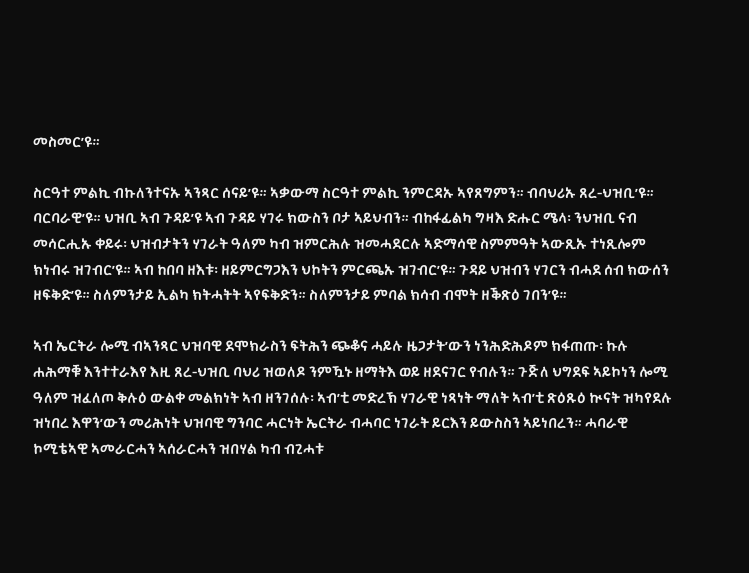መስመር’ዩ።

ስርዓተ ምልኪ ብኩለንተናኡ ኣንጻር ሰናይ’ዩ። ኣቃውማ ስርዓተ ምልኪ ንምርዳኡ ኣየጸግምን። ብባህሪኡ ጸረ-ህዝቢ’ዩ። ባርባራዊ’ዩ። ህዝቢ ኣብ ጉዳይ’ዩ ኣብ ጉዳይ ሃገሩ ክውስን ቦታ ኣይህብን። ብከፋፊልካ ግዛእ ድሑር ሜላ፡ ንህዝቢ ናብ መሳርሒኡ ቀይሩ፡ ህዝብታትን ሃገራት ዓለም ካብ ዝምርሕሉ ዝመሓደርሉ ኣድማሳዊ ስምምዓት ኣውጺኡ ተነጺሎም ክነብሩ ዝገብር’ዩ። ኣብ ከበባ ዘእቱ፡ ዘይምርግጋእን ህኮትን ምርጫኡ ዝገብር’ዩ። ጉዳይ ህዝብን ሃገርን ብሓደ ሰብ ክውሰን ዘፍቅድ’ዩ። ስለምንታይ ኢልካ ክትሓትት ኣየፍቅድን። ስለምንታይ ምባል ክሳብ ብሞት ዘቕጽዕ ገበን’ዩ።

ኣብ ኤርትራ ሎሚ ብኣንጻር ህዝባዊ ደሞክራስን ፍትሕን ጭቆና ሓይሉ ዜጋታት’ውን ነንሕድሕዶም ክፋጠጡ፡ ኩሉ ሐሕማቑ እንተተራእየ እዚ ጸረ-ህዝቢ ባህሪ ዝወለዶ ንምዃኑ ዘማትእ ወይ ዘደናገር የብሉን። ጉጅለ ህግደፍ ኣይኮነን ሎሚ ዓለም ዝፈለጦ ቅሉዕ ውልቀ መልክነት ኣብ ዘንገሰሉ፡ ኣብ’ቲ መድረኽ ሃገራዊ ነጻነት ማለት ኣብ’ቲ ጽዕጹዕ ኲናት ዝካየደሉ ዝነበረ እዋን’ውን መሪሕነት ህዝባዊ ግንባር ሓርነት ኤርትራ ብሓባር ነገራት ይርእን ይውስስን ኣይነበረን። ሓባራዊ ኮሚቴኣዊ ኣመራርሓን ኣሰራርሓን ዝበሃል ካብ ብጊሓቱ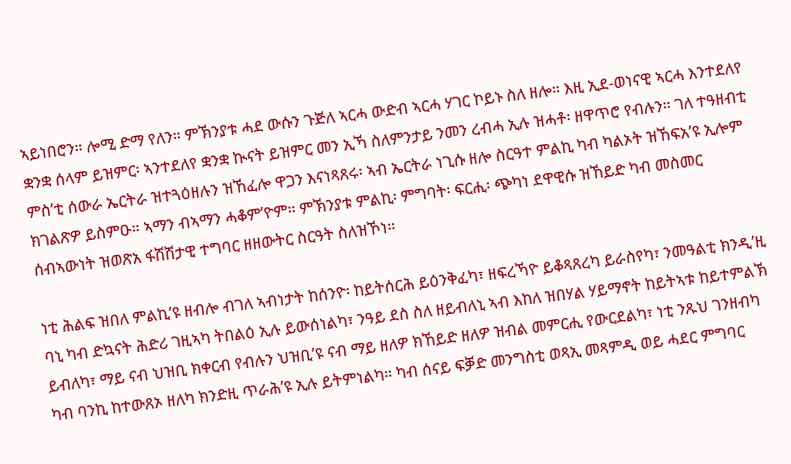ኣይነበሮን። ሎሚ ድማ የለን። ምኽንያቱ ሓደ ውሱን ጉጅለ ኣርሓ ውድብ ኣርሓ ሃገር ኮይኑ ስለ ዘሎ። እዚ ኢደ-ወነናዊ ኣርሓ እንተደለየ ቋንቋ ሰላም ይዝምር፡ ኣንተደለየ ቋንቋ ኲናት ይዝምር መን ኢኻ ስለምንታይ ንመን ረብሓ ኢሉ ዝሓቶ፡ ዘዋጥሮ የብሉን። ገለ ተዓዘብቲ ምስ’ቲ ሰውራ ኤርትራ ዝተጓዕዘሉን ዝኸፈሎ ዋጋን እናነጻጸሩ፡ ኣብ ኤርትራ ነጊሱ ዘሎ ስርዓተ ምልኪ ካብ ካልኦት ዝኸፍአ’ዩ ኢሎም ክገልጽዎ ይስምዑ። ኣማን ብኣማን ሓቆም’ዮም። ምኽንያቱ ምልኪ፡ ምግባት፡ ፍርሒ፡ ጭካነ ደዋዊሱ ዝኸይድ ካብ መስመር ሰብኣውነት ዝወጽአ ፋሽሽታዊ ተግባር ዘዘውትር ስርዓት ስለዝኾነ።

ነቲ ሕልፍ ዝበለ ምልኪ’ዩ ዘብሎ ብገለ ኣብነታት ከሰንዮ፡ ከይትሰርሕ ይዕንቅፈካ፣ ዘፍረኻዮ ይቆጻጸረካ ይራስየካ፣ ንመዓልቲ ክንዲ’ዚ ባኒ ካብ ድኳናት ሕድሪ ገዚኣካ ትበልዕ ኢሉ ይውሰነልካ፣ ንዓይ ደስ ስለ ዘይብለኒ ኣብ እከለ ዝበሃል ሃይማኖት ከይትኣቱ ከይተምልኽ ይብለካ፣ ማይ ናብ ህዝቢ ክቀርብ የብሉን ህዝቢ’ዩ ናብ ማይ ዘለዎ ክኸይድ ዘለዎ ዝብል መምርሒ የውርደልካ፣ ነቲ ንጹህ ገንዘብካ ካብ ባንኪ ከተውጸኦ ዘለካ ክንድዚ ጥራሕ’ዩ ኢሉ ይትምነልካ። ካብ ሰናይ ፍቓድ መንግስቲ ወጻኢ መጻምዲ ወይ ሓደር ምግባር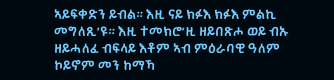ኣይፍቀድን ይብል። እዚ ናይ ክፉእ ክፉእ ምልኪ መግለጺ’ዩ። እዚ ተመክሮ’ዚ ዘይበጽሖ ወይ ብኡ ዘይሓለፈ ብፍላይ እቶም ኣብ ምዕራባዊ ዓለም ኮይኖም መን ከማኻ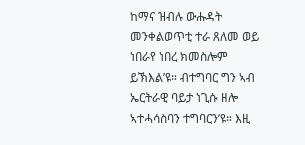ከማና ዝብሉ ውሑዳት መንቀልወጥቲ ተራ ጸለመ ወይ ነበራየ ነበረ ክመስሎም ይኽእል’ዩ። ብተግባር ግን ኣብ ኤርትራዊ ባይታ ነጊሱ ዘሎ ኣተሓሳስባን ተግባርን’ዩ። እዚ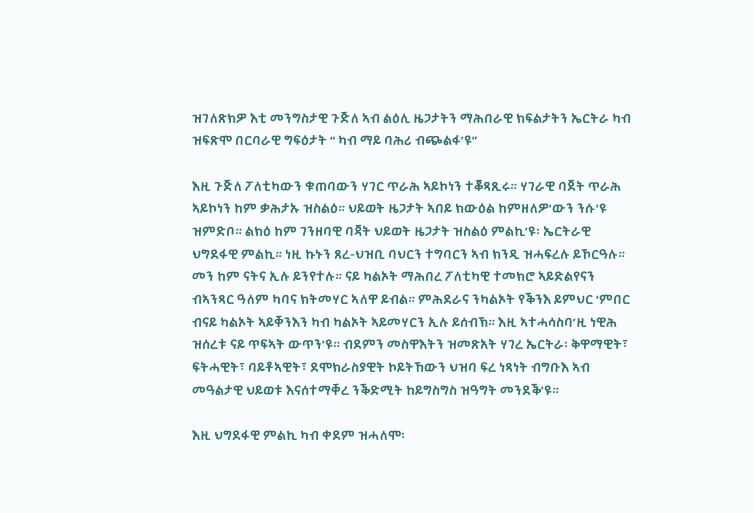ዝገለጽክዎ እቲ መንግስታዊ ጉጅለ ኣብ ልዕሊ ዜጋታትን ማሕበራዊ ክፍልታትን ኤርትራ ካብ ዝፍጽሞ በርባራዊ ግፍዕታት “ ካብ ማይ ባሕሪ ብጭልፋ’ዩ”

እዚ ጉጅለ ፖለቲካውን ቁጠባውን ሃገር ጥራሕ ኣይኮነን ተቖጻጺሩ። ሃገራዊ ባጀት ጥራሕ ኣይኮነን ከም ቃሕታኡ ዝስልዕ። ህይወት ዜጋታት ኣበይ ክውዕል ከምዘለዎ’ውን ንሱ’ዩ ዝምድቦ። ልክዕ ከም ገንዘባዊ ባጃት ህይወት ዜጋታት ዝስልዕ ምልኪ’ዩ፡ ኤርትራዊ ህግደፋዊ ምልኪ። ነዚ ኩኑን ጸረ-ህዝቢ ባህርን ተግባርን ኣብ ክንዲ ዝሓፍረሉ ይኾርዓሉ። መን ከም ናትና ኢሉ ይንየተሉ። ናይ ካልኦት ማሕበረ ፖለቲካዊ ተመክሮ ኣይድልየናን ብኣንጻር ዓለም ካባና ክትመሃር ኣለዋ ይብል። ምሕደራና ንካልኦት የቕንእ ይምህር ‘ምበር ብናይ ካልኦት ኣይቐንእን ካብ ካልኦት ኣይመሃርን ኢሉ ይሰብኽ። እዚ ኣተሓሳስባ’ዚ ነዊሕ ዝሰረቱ ናይ ጥፍኣት ውጥን’ዩ። ብደምን መስዋእትን ዝመጽአት ሃገረ ኤርትራ፡ ቅዋማዊት፣ ፍትሓዊት፣ ባይቶኣዊት፣ ደሞክራስያዊት ኮይትኸውን ህዝባ ፍረ ነጻነት ብግቡእ ኣብ መዓልታዊ ህይወቱ እናሰተማቐረ ንቕድሚት ከይግስግስ ዝዓግት መንደቕ’ዩ።

እዚ ህግደፋዊ ምልኪ ካብ ቀደም ዝሓለሞ፡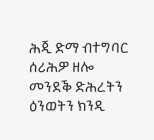ሕጂ ድማ ብተግባር ሰሪሕዎ ዘሎ መንደቕ ድሕረትን ዕንወትን ክንዲ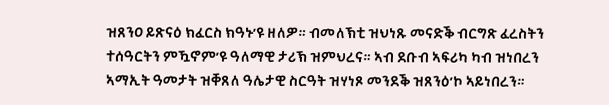ዝጸንዐ ይጽናዕ ክፈርስ ክዓኑ’ዩ ዘለዎ። ብመለኽቲ ዝህነጹ መናድቕ ብርግጽ ፈረስትን ተሰዓርትን ምዃኖም’ዩ ዓለማዊ ታሪኽ ዝምህረና። ኣብ ደቡብ ኣፍሪካ ካብ ዝነበረን ኣማኢት ዓመታት ዝቐጸለ ዓሌታዊ ስርዓት ዝሃነጾ መንደቕ ዝጸንዕ’ኮ ኣይነበረን።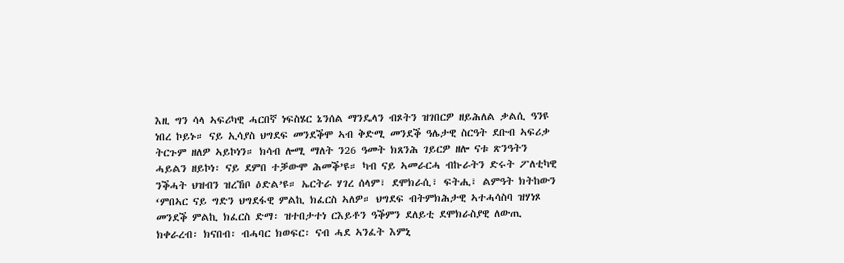እዚ ግን ሳላ ኣፍሪካዊ ሓርበኛ ነፍስሄር ኔንሰል ማንዴላን ብጾትን ዝገበርዎ ዘይሕለል ቃልሲ ዓንዩ ነበረ ኮይኑ። ናይ ኢሳያስ ህግደፍ መንደቕሞ ኣብ ቅድሚ መንደቕ ዓሌታዊ ስርዓት ደቡብ ኣፍሪቃ ትርጉም ዘለዎ ኣይኮነን። ክሳብ ሎሚ ማለት ን26 ዓመት ክጸንሕ ገይርዎ ዘሎ ናቱ ጽንዓትን ሓይልን ዘይኮነ፡ ናይ ደምበ ተቓውሞ ሕመቕ’ዩ። ካብ ናይ ኣመራርሓ ብኩራትን ድሩት ፖለቲካዊ ንቕሓት ህዝብን ዝረኸቦ ዕድል’ዩ። ኤርትራ ሃገረ ሰላም፣ ደሞክራሲ፣ ፍትሒ፣ ልምዓት ክትከውን ‘ምበኣር ናይ ግድን ህግደፋዊ ምልኪ ክፈርስ ኣለዎ። ህግደፍ ብትምክሕታዊ ኣተሓሳስባ ዝሃነጾ መንደቕ ምልኪ ክፈርስ ድማ፡ ዝተበታተነ ርእይቶን ዓቕምን ደለይቲ ደሞክራስያዊ ለውጢ ክቀራረብ፡ ክናበብ፡ ብሓባር ክወፍር፡ ናብ ሓደ ኣንፈት እምኒ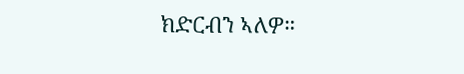ክድርብን ኣለዎ።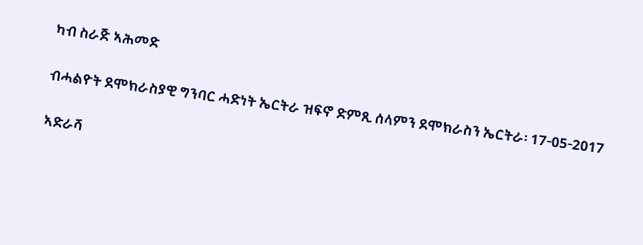ካብ ስራጅ ኣሕመድ

ብሓልዮት ደሞክራስያዊ ግንባር ሓድነት ኤርትራ ዝፍኖ ድምጺ ሰላምን ደሞክራስን ኤርትራ፡ 17-05-2017

ኣድራሻ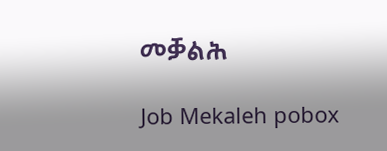መቓልሕ

Job Mekaleh pobox